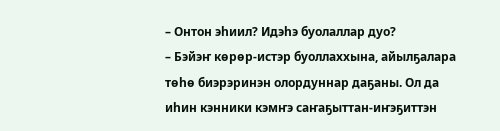– Онтон эһиил? Идэһэ буолаллар дуо?
– Бэйэҥ көрөр-истэр буоллаххына, айылҕалара төһө биэрэринэн олордуннар даҕаны. Ол да иһин кэнники кэмҥэ саҥаҕыттан-иҥэҕиттэн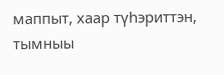маппыт, хаар түһэриттэн, тымныы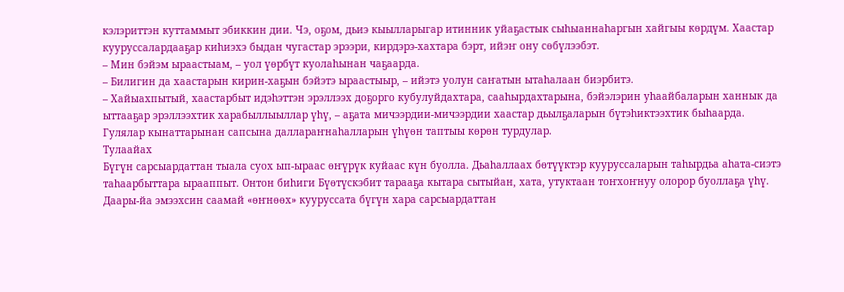кэлэриттэн куттаммыт эбиккин дии. Чэ, оҕом, дьиэ кыылларыгар итинник уйаҕастык сыһыаннаһаргын хайгыы көрдүм. Хаастар кууруссалардааҕар киһиэхэ быдан чугастар эрээри, кирдэрэ-хахтара бэрт, ийэҥ ону сөбүлээбэт.
– Мин бэйэм ыраастыам, – уол үөрбүт куолаһынан чаҕаарда.
– Билигин да хаастарын кирин-хаҕын бэйэтэ ыраастыыр, – ийэтэ уолун саҥатын ытаһалаан биэрбитэ.
– Хайыахпытый, хаастарбыт идэһэттэн эрэллээх доҕорго кубулуйдахтара, сааһырдахтарына, бэйэлэрин уһаайбаларын ханнык да ыттааҕар эрэллээхтик харабыллыыллар үһү, – аҕата мичээрдии-мичээрдии хаастар дьылҕаларын бүтэһиктээхтик быһаарда.
Гулялар кынаттарынан сапсына даллараҥнаһалларын үһүөн таптыы көрөн турдулар.
Тулаайах
Бүгүн сарсыардаттан тыала суох ып-ыраас өҥүрүк куйаас күн буолла. Дьаһаллаах бөтүүктэр кууруссаларын таһырдьа аһата-сиэтэ таһаарбыттара ырааппыт. Онтон биһиги Бүөтүскэбит тарааҕа кытара сытыйан, хата, утуктаан тоҥхоҥнуу олорор буоллаҕа үһү. Даары-йа эмээхсин саамай «өҥнөөх» кууруссата бүгүн хара сарсыардаттан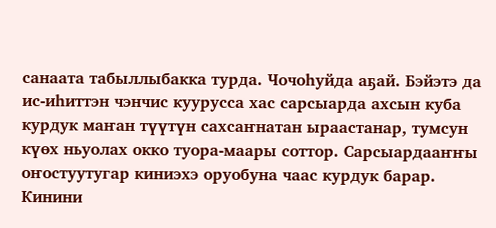санаата табыллыбакка турда. Чочоһуйда аҕай. Бэйэтэ да ис-иһиттэн чэнчис куурусса хас сарсыарда ахсын куба курдук маҥан түүтүн сахсаҥнатан ыраастанар, тумсун күөх ньуолах окко туора-маары соттор. Сарсыардааҥҥы оҥостуутугар киниэхэ оруобуна чаас курдук барар. Кинини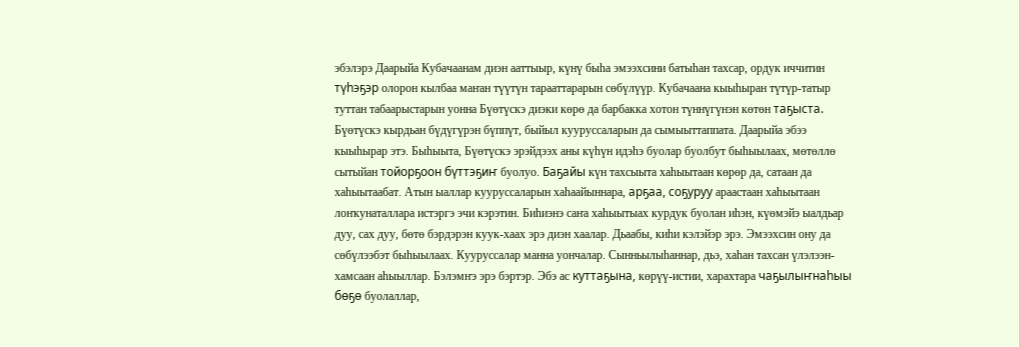эбэлэрэ Даарыйа Кубачаанам диэн ааттыыр, күнү быһа эмээхсини батыһан тахсар, ордук иччитин түһэҕэр олорон кылбаа маҥан түүтүн тарааттарарын сөбүлүүр. Кубачаана кыыһыран түтүр-татыр туттан табаарыстарын уонна Бүөтүскэ диэки көрө да барбакка хотон түннүгүнэн көтөн таҕыста. Бүөтүскэ кырдьан бүдүгүрэн бүппүт, быйыл кууруссаларын да сымыыттаппата. Даарыйа эбээ кыыһырар этэ. Быһыыта, Бүөтүскэ эрэйдээх аны күһүн идэһэ буолар буолбут быһыылаах, мөтөллө сытыйан тойорҕоон бүттэҕиҥ буолуо. Баҕайы күн тахсыыта хаһыытаан көрөр да, сатаан да хаһыытаабат. Атын ыаллар кууруссаларын хаһаайыннара, арҕаа, соҕуруу араастаан хаһыытаан лоҥкунаталлара истэргэ эчи кэрэтин. Биһиэнэ саҥа хаһыытыах курдук буолан иһэн, күөмэйэ ыалдьар дуу, сах дуу, бөтө бэрдэрэн куук-хаах эрэ диэн хаалар. Дьаабы, киһи кэлэйэр эрэ. Эмээхсин ону да сөбүлээбэт быһыылаах. Кууруссалар манна уончалар. Сынньылыһаннар, дьэ, хаһан тахсан үлэлээн-хамсаан аһыыллар. Бэлэмҥэ эрэ бэртэр. Эбэ ас куттаҕына, көрүү-истии, харахтара чаҕылыҥнаһыы бөҕө буолаллар,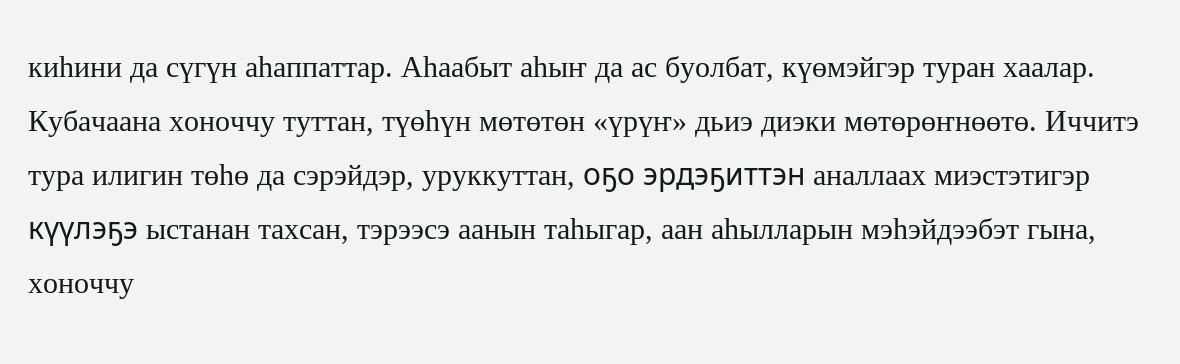киһини да сүгүн аһаппаттар. Аһаабыт аһыҥ да ас буолбат, күөмэйгэр туран хаалар. Кубачаана хоноччу туттан, түөһүн мөтөтөн «үрүҥ» дьиэ диэки мөтөрөҥнөөтө. Иччитэ тура илигин төһө да сэрэйдэр, уруккуттан, оҕо эрдэҕиттэн аналлаах миэстэтигэр күүлэҕэ ыстанан тахсан, тэрээсэ аанын таһыгар, аан аһылларын мэһэйдээбэт гына, хоноччу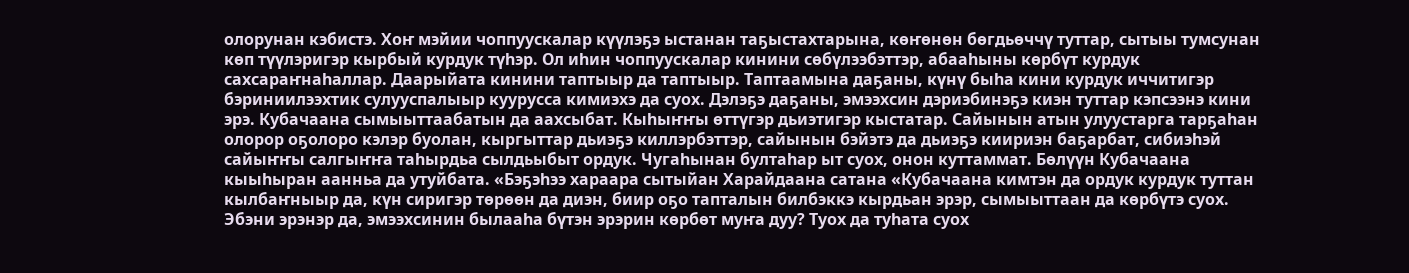олорунан кэбистэ. Хоҥ мэйии чоппуускалар күүлэҕэ ыстанан таҕыстахтарына, көҥөнөн бөгдьөччү туттар, сытыы тумсунан көп түүлэригэр кырбый курдук түһэр. Ол иһин чоппуускалар кинини сөбүлээбэттэр, абааһыны көрбүт курдук сахсараҥнаһаллар. Даарыйата кинини таптыыр да таптыыр. Таптаамына даҕаны, күнү быһа кини курдук иччитигэр бэриниилээхтик сулууспалыыр куурусса кимиэхэ да суох. Дэлэҕэ даҕаны, эмээхсин дэриэбинэҕэ киэн туттар кэпсээнэ кини эрэ. Кубачаана сымыыттаабатын да аахсыбат. Кыһыҥҥы өттүгэр дьиэтигэр кыстатар. Сайынын атын улуустарга тарҕаһан олорор оҕолоро кэлэр буолан, кыргыттар дьиэҕэ киллэрбэттэр, сайынын бэйэтэ да дьиэҕэ киириэн баҕарбат, сибиэһэй сайыҥҥы салгыҥҥа таһырдьа сылдьыбыт ордук. Чугаһынан бултаһар ыт суох, онон куттаммат. Бөлүүн Кубачаана кыыһыран аанньа да утуйбата. «Бэҕэһээ хараара сытыйан Харайдаана сатана «Кубачаана кимтэн да ордук курдук туттан кылбаҥныыр да, күн сиригэр төрөөн да диэн, биир оҕо тапталын билбэккэ кырдьан эрэр, сымыыттаан да көрбүтэ суох. Эбэни эрэнэр да, эмээхсинин былааһа бүтэн эрэрин көрбөт муҥа дуу? Туох да туһата суох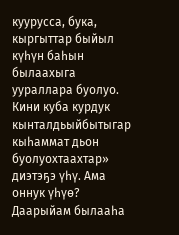куурусса, бука, кыргыттар быйыл күһүн баһын былаахыга уураллара буолуо. Кини куба курдук кынталдьыйбытыгар кыһаммат дьон буолуохтаахтар» диэтэҕэ үһү. Ама оннук үһүө? Даарыйам былааһа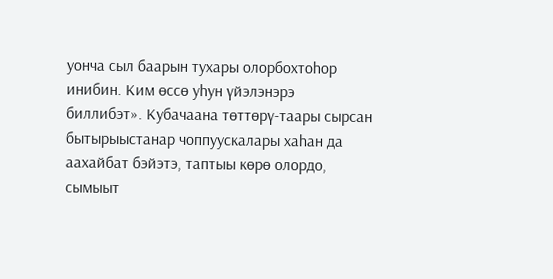уонча сыл баарын тухары олорбохтоһор инибин. Ким өссө уһун үйэлэнэрэ биллибэт». Кубачаана төттөрү-таары сырсан бытырыыстанар чоппуускалары хаһан да аахайбат бэйэтэ, таптыы көрө олордо, сымыыт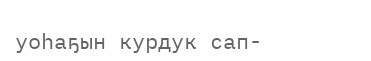уоһаҕын курдук сап-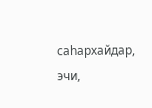саһархайдар, эчи,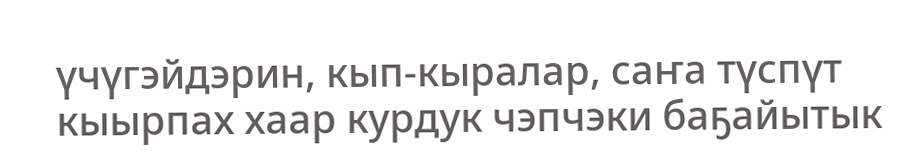үчүгэйдэрин, кып-кыралар, саҥа түспүт кыырпах хаар курдук чэпчэки баҕайытык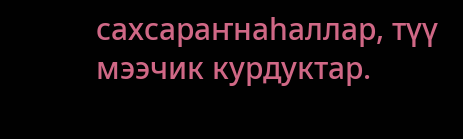сахсараҥнаһаллар, түү мээчик курдуктар.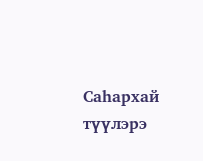Саһархай түүлэрэ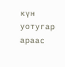күн уотугар араас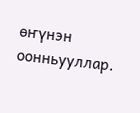өҥүнэн оонньууллар.